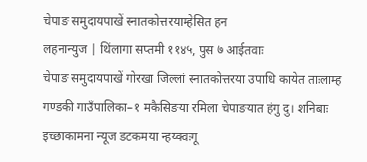चेपाङ समुदायपाखें स्नातकोत्तरयाम्हेसित हन
लहनान्युज | थिंलागा सप्तमी ११४५, पुस ७ आईतवाः
चेपाङ समुदायपाखें गोरखा जिल्लां स्नातकोत्तरया उपाधि कायेत ताःलाम्ह गण्डकी गाउँपालिका–१ मकैसिङया रमिला चेपाङयात हंगु दु। शनिबाः इच्छाकामना न्यूज डटकमया न्हय्क्वःगू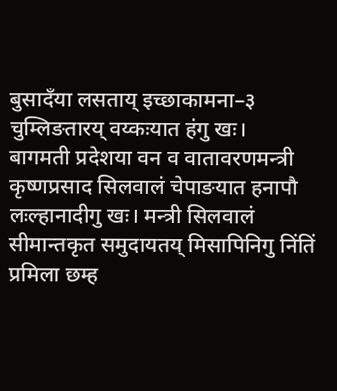बुसादँया लसताय् इच्छाकामना–३ चुम्लिङतारय् वय्कःयात हंगु खः।
बागमती प्रदेशया वन व वातावरणमन्त्री कृष्णप्रसाद सिलवालं चेपाङयात हनापौ लःल्हानादीगु खः। मन्त्री सिलवालं सीमान्तकृत समुदायतय् मिसापिनिगु निंतिं प्रमिला छम्ह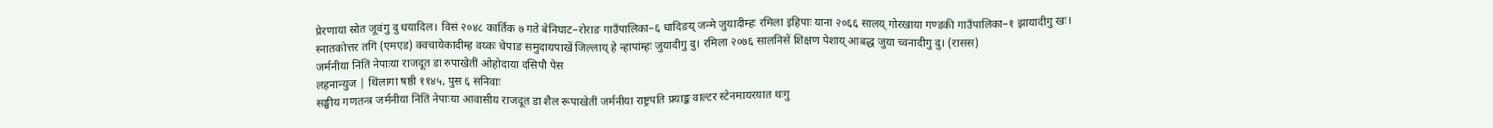प्रेरणाया स्रोत जूवंगु दु धयादिल। विसं २०४८ कार्तिक ७ गते बेनिघाट–रोराङ गाउँपालिका–६ धादिङय् जन्मे जुयादीम्हः रमिला इहिपाः याना २०६६ सालय् गोरखाया गण्डकी गाउँपालिका–१ झायादीगु खः।
स्नातकोत्तर तगिं (एमएड) क्वचायेकादीम्ह वय्कः चेपाङ समुदायपाखें जिल्लाय् हे न्हापांम्हः जुयादीगु दु। रमिला २०७६ सालनिसें शिक्षण पेशाय् आबद्ध जुया च्वनादीगु दु। (रासस)
जर्मनीया निंतिं नेपाःया राजदूत डा रुपाखेतीं ओहोदाया दसिपौ पेस
लहनान्युज | थिंलागा षष्ठी ११४५, पुस ६ सनिवाः
सङ्घीय गणतन्त्र जर्मनीया निंतिं नेपाःया आवासीय राजदूत डा शैल रूपाखेतीं जर्मनीया राष्ट्रपति फ्र्याङ्क वाल्टर स्टेनमायरयात थःगु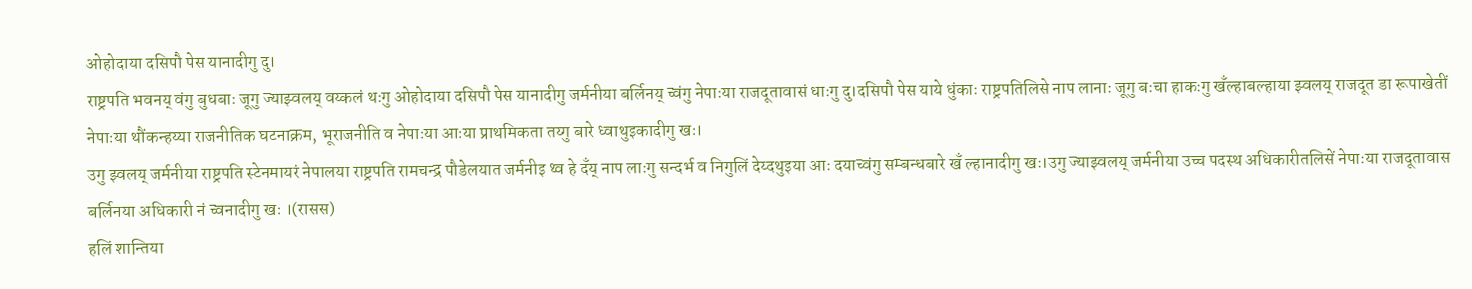ओहोदाया दसिपौ पेस यानादीगु दु।
राष्ट्रपति भवनय् वंगु बुधबाः जूगु ज्याझ्वलय् वय्कलं थःगु ओहोदाया दसिपौ पेस यानादीगु जर्मनीया बर्लिनय् च्वंगु नेपाःया राजदूतावासं धाःगु दु।दसिपौ पेस याये धुंकाः राष्ट्रपतिलिसे नाप लानाः जूगु बःचा हाकःगु खँल्हाबल्हाया झ्वलय् राजदूत डा रूपाखेतीं नेपाःया थौंकन्हय्या राजनीतिक घटनाक्रम, भूराजनीति व नेपाःया आःया प्राथमिकता तय्गु बारे ध्वाथुइकादीगु खः।
उगु झ्वलय् जर्मनीया राष्ट्रपति स्टेनमायरं नेपालया राष्ट्रपति रामचन्द्र पौडेलयात जर्मनीइ थ्व हे दँय् नाप लाःगु सन्दर्भ व निगुलिं देय्दथुइया आः दयाच्वंगु सम्बन्धबारे खँ ल्हानादीगु खः।उगु ज्याझ्वलय् जर्मनीया उच्च पदस्थ अधिकारीतलिसें नेपाःया राजदूतावास बर्लिनया अधिकारी नं च्वनादीगु खः ।(रासस)
हलिं शान्तिया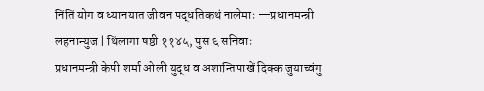निंतिं योग व ध्यानयात जीवन पद्धतिकथं नालेमाः —प्रधानमन्त्री
लहनान्युज | थिंलागा षष्ठी ११४५, पुस ६ सनिवाः
प्रधानमन्त्री केपी शर्मा ओली युद्ध व अशान्तिपाखें दिक्क जुयाच्वंगु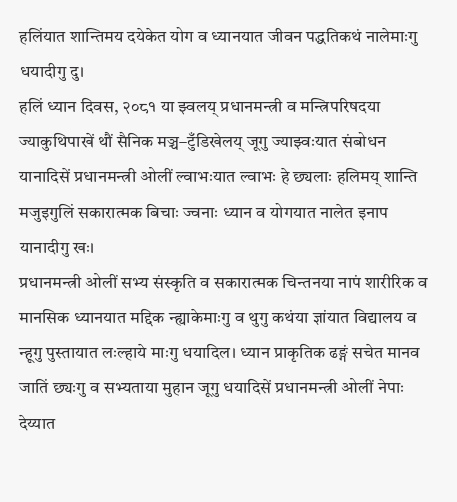हलिंयात शान्तिमय दयेकेत योग व ध्यानयात जीवन पद्धतिकथं नालेमाःगु धयादीगु दु।
हलिं ध्यान दिवस, २०८१ या झ्वलय् प्रधानमन्त्री व मन्त्रिपरिषदया ज्याकुथिपाखें थौं सैनिक मञ्च–टुँडिखेलय् जूगु ज्याझ्वःयात संबोधन यानादिसें प्रधानमन्त्री ओलीं ल्वाभःयात ल्वाभः हे छ्यलाः हलिमय् शान्ति मजुइगुलिं सकारात्मक बिचाः ज्वनाः ध्यान व योगयात नालेत इनाप यानादीगु खः।
प्रधानमन्त्री ओलीं सभ्य संस्कृति व सकारात्मक चिन्तनया नापं शारीरिक व मानसिक ध्यानयात मद्दिक न्ह्याकेमाःगु व थुगु कथंया ज्ञांयात विद्यालय व न्हूगु पुस्तायात लःल्हाये माःगु धयादिल। ध्यान प्राकृतिक ढङ्गं सचेत मानव जातिं छ्यःगु व सभ्यताया मुहान जूगु धयादिसें प्रधानमन्त्री ओलीं नेपाः देय्यात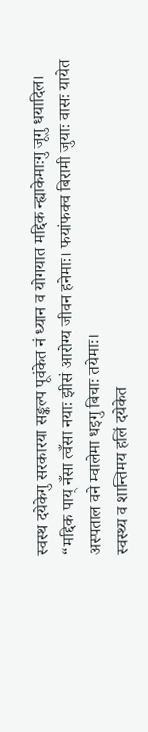स्वस्थ दयेकेगु सरकारया सङ्कल्प पूवंकेत नं ध्यान व योगयात मद्दिक न्ह्याकेमाःगु जूगु धयादिल।
“मद्दिक पाय् नँसा त्वँसा नयाः झीसं आरोग्य जीवन हनेमाः। फयांफक्व बिरामी जुयाः वासः यायेत अस्पताल वने म्वालेमा धइगु बिचाः तयेमाः।
स्वस्थ्य व शान्तिमय हलिं दयेकेत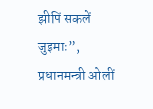झीपिं सकलें जुइमाः”, प्रधानमन्त्री ओलीं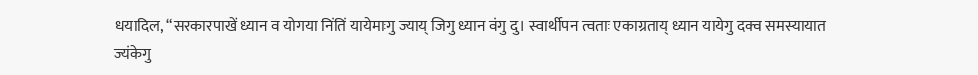धयादिल, “सरकारपाखें ध्यान व योगया निंतिं यायेमाःगु ज्याय् जिगु ध्यान वंगु दु। स्वार्थीपन त्वताः एकाग्रताय् ध्यान यायेगु दक्व समस्यायात ज्यंकेगु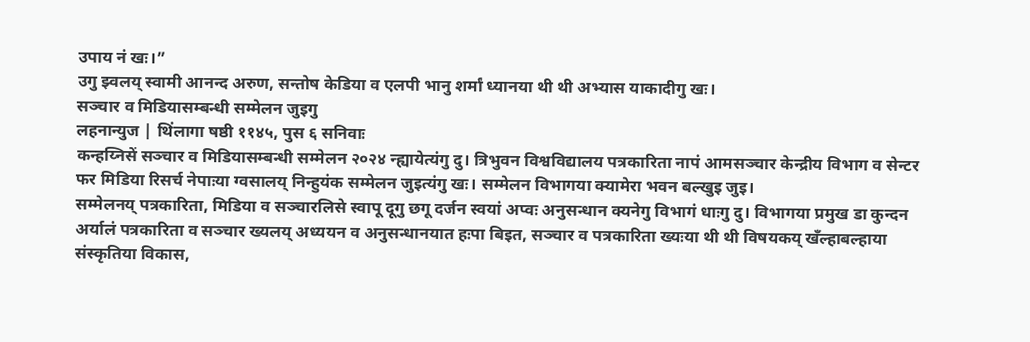उपाय नं खः।”
उगु झ्वलय् स्वामी आनन्द अरुण, सन्तोष केडिया व एलपी भानु शर्मां ध्यानया थी थी अभ्यास याकादीगु खः।
सञ्चार व मिडियासम्बन्धी सम्मेलन जुइगु
लहनान्युज | थिंलागा षष्ठी ११४५, पुस ६ सनिवाः
कन्हय्निसें सञ्चार व मिडियासम्बन्धी सम्मेलन २०२४ न्ह्यायेत्यंगु दु। त्रिभुवन विश्वविद्यालय पत्रकारिता नापं आमसञ्चार केन्द्रीय विभाग व सेन्टर फर मिडिया रिसर्च नेपाःया ग्वसालय् निन्हुयंक सम्मेलन जुइत्यंगु खः। सम्मेलन विभागया क्यामेरा भवन बल्खुइ जुइ।
सम्मेलनय् पत्रकारिता, मिडिया व सञ्चारलिसे स्वापू दूगु छगू दर्जन स्वयां अप्वः अनुसन्धान क्यनेगु विभागं धाःगु दु। विभागया प्रमुख डा कुन्दन अर्यालं पत्रकारिता व सञ्चार ख्यलय् अध्ययन व अनुसन्धानयात हःपा बिइत, सञ्चार व पत्रकारिता ख्यःया थी थी विषयकय् खँल्हाबल्हाया संस्कृतिया विकास,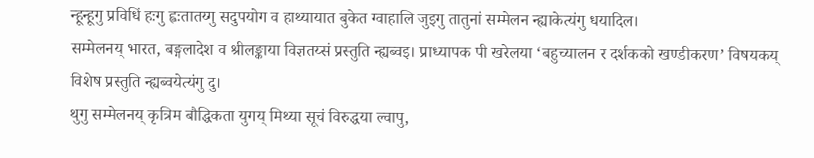न्हून्हूगु प्रविधिं हःगु ह्वःतातय्गु सदुपयोग व हाथ्यायात बुकेत ग्वाहालि जुइगु तातुनां सम्मेलन न्ह्याकेत्यंगु धयादिल।
सम्मेलनय् भारत, बङ्गलादेश व श्रीलङ्काया विज्ञतय्सं प्रस्तुति न्ह्यब्वइ। प्राध्यापक पी खरेलया ‘बहुच्यालन र दर्शकको खण्डीकरण’ विषयकय् विशेष प्रस्तुति न्ह्यब्वयेत्यंगु दु।
थुगु सम्मेलनय् कृत्रिम बौद्धिकता युगय् मिथ्या सूचं विरुद्धया ल्वापु,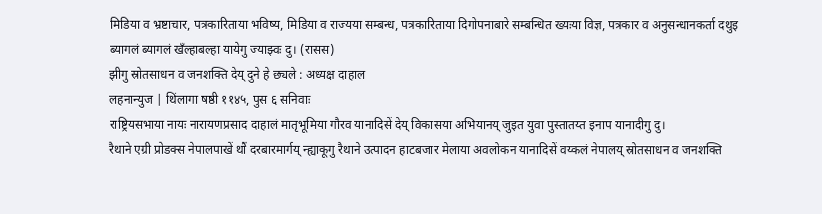मिडिया व भ्रष्टाचार, पत्रकारिताया भविष्य, मिडिया व राज्यया सम्बन्ध, पत्रकारिताया दिगोपनाबारे सम्बन्धित ख्यःया विज्ञ, पत्रकार व अनुसन्धानकर्ता दथुइ ब्यागलं ब्यागलं खँल्हाबल्हा यायेगु ज्याझ्वः दु। (रासस)
झीगु स्रोतसाधन व जनशक्ति देय् दुने हे छ्यले : अध्यक्ष दाहाल
लहनान्युज | थिंलागा षष्ठी ११४५, पुस ६ सनिवाः
राष्ट्रियसभाया नायः नारायणप्रसाद दाहालं मातृभूमिया गौरव यानादिसें देय् विकासया अभियानय् जुइत युवा पुस्तातय्त इनाप यानादीगु दु।
रैथाने एग्री प्रोडक्स नेपालपाखें थौं दरबारमार्गय् न्ह्याकूगु रैथाने उत्पादन हाटबजार मेलाया अवलोकन यानादिसें वय्कलं नेपालय् स्रोतसाधन व जनशक्ति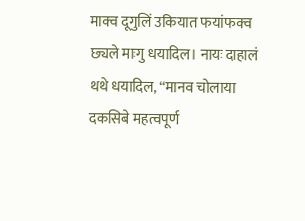माक्व दूगुलिं उकियात फयांफक्व छ्यले माःगु धयादिल। नायः दाहालं थथे धयादिल, “मानव चोलाया दकसिबे महत्वपूर्ण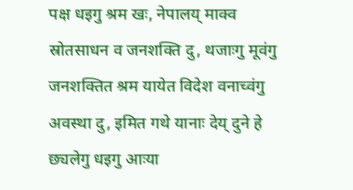पक्ष धइगु श्रम खः, नेपालय् माक्व स्रोतसाधन व जनशक्ति दु, थजाःगु मूवंगु जनशक्तित श्रम यायेत विदेश वनाच्वंगु अवस्था दु, इमित गथे यानाः देय् दुने हे छ्यलेगु धइगु आःया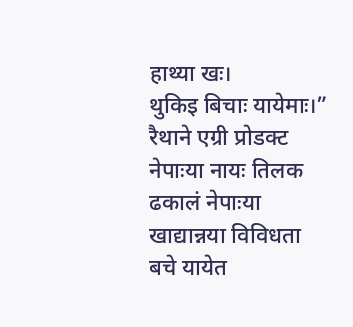हाथ्या खः।
थुकिइ बिचाः यायेमाः।” रैथाने एग्री प्रोडक्ट नेपाःया नायः तिलक ढकालं नेपाःया खाद्यान्नया विविधता बचे यायेत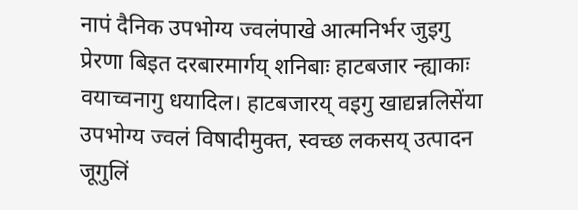नापं दैनिक उपभोग्य ज्वलंपाखे आत्मनिर्भर जुइगु प्रेरणा बिइत दरबारमार्गय् शनिबाः हाटबजार न्ह्याकाः वयाच्वनागु धयादिल। हाटबजारय् वइगु खाद्यन्नलिसेंया उपभोग्य ज्वलं विषादीमुक्त, स्वच्छ लकसय् उत्पादन जूगुलिं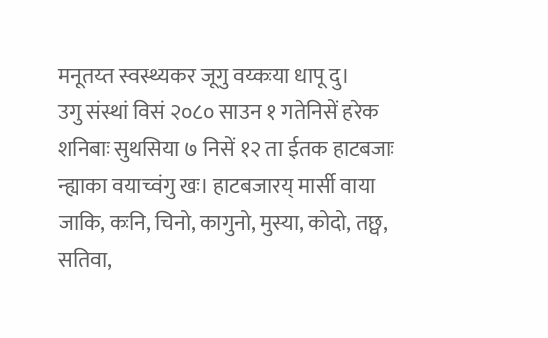मनूतय्त स्वस्थ्यकर जूगु वय्कःया धापू दु।
उगु संस्थां विसं २०८० साउन १ गतेनिसें हरेक शनिबाः सुथसिया ७ निसें १२ ता ईतक हाटबजाः न्ह्याका वयाच्वंगु खः। हाटबजारय् मार्सी वाया जाकि, कःनि, चिनो, कागुनो, मुस्या, कोदो, तछ्व, सतिवा,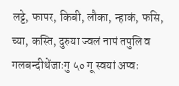लट्टे, फापर, किबी, लौका, न्हाकं, फसि, च्या, कस्ति, दुरुया ज्वलं नापं तपुलि व गलबन्दीथेंजाःगु ५० गू स्वयां अप्वः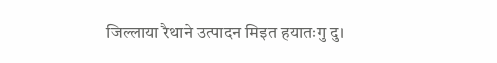जिल्लाया रैथाने उत्पादन मिइत हयातःगु दु।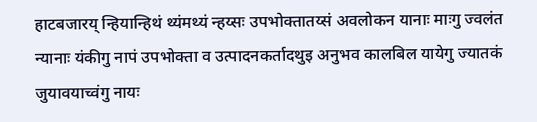हाटबजारय् न्हियान्हिथं थ्यंमथ्यं न्हय्सः उपभोक्तातय्सं अवलोकन यानाः माःगु ज्वलंत न्यानाः यंकीगु नापं उपभोक्ता व उत्पादनकर्तादथुइ अनुभव कालबिल यायेगु ज्यातकं जुयावयाच्वंगु नायः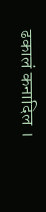ढकालं कनादिल ।